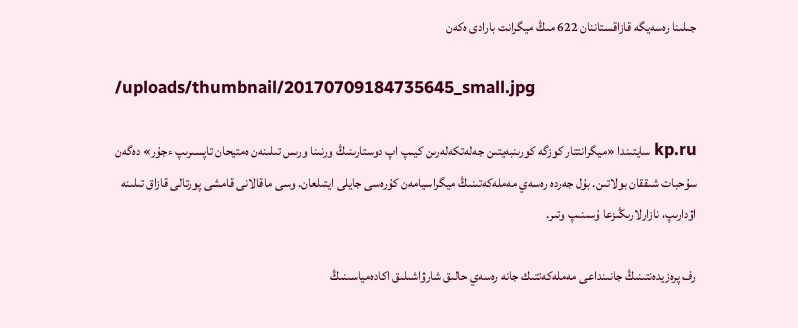جىلىنا رەسەيگە قازاقستاننان 622 مىڭ ميگرانت بارادى ەكەن

/uploads/thumbnail/20170709184735645_small.jpg

kp.ru سايتىندا «ميگرانتتار كوزگە كورىنبەيتىن جەلەتكەلەرىن كيىپ اپ دوستارىنىڭ ورنىنا ورىس تىلىنەن ەمتيحان تاپسىرىپ ءجۇر» دەگەن سۇحبات شىققان بولاتىن. بۇل جەردە رەسەي مەملەكەتىنىڭ ميگراسيامەن كۇرەسى جايلى ايتىلعان. وسى ماقالانى قامشى پورتالى قازاق تىلىنە اۋدارىپ، نازارلارىڭىزعا ۇسىنىپ وتىر.

رف پرەزيدەنتىنىڭ جانىنداعى مەملەكەتتىك جانە رەسەي حالىق شارۋاشىلىق اكادەمياسىنىڭ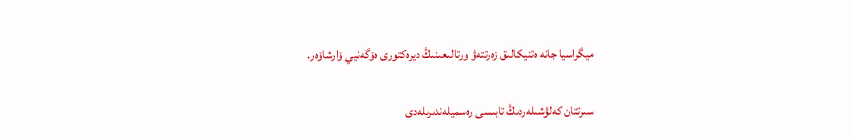ميگراسيا جانە ەتنيكالىق زەرتتەۋ ورتالىعىنىڭ ديرەكتورى ەۆگەنيي ۆارشاۆەر.

سىرتتان كەلۋشىلەردىڭ تابىسى رەسميلەندىرىلەدى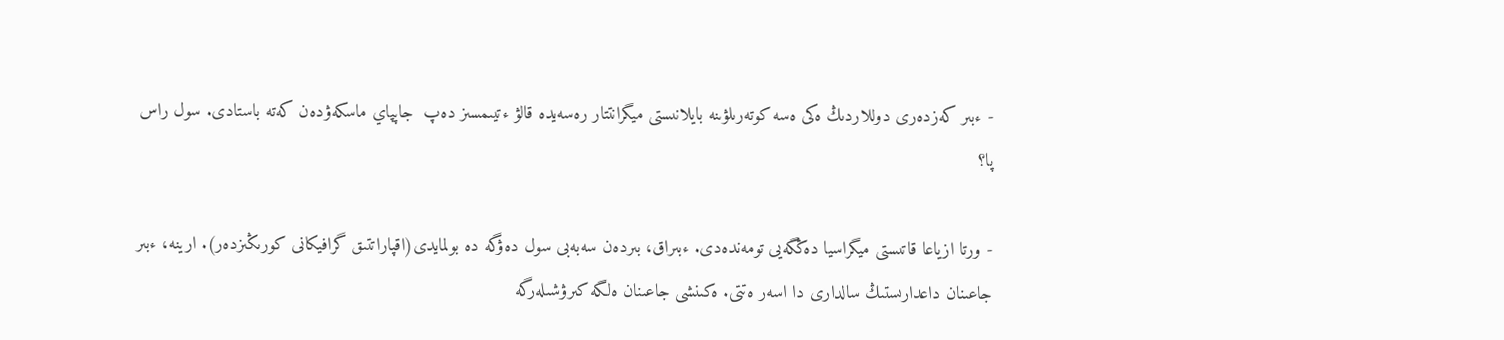- ءبىر كەزدەرى دوللاردىڭ ەكى ەسە كوتەرىلۋىنە بايلانىستى ميگرانتتار رەسەيدە قالۋ ءتيىمسىز دەپ  جاپپاي ماسكەۋدەن كەتە باستادى. سول راس پا؟

- ورتا ازياعا قاتىستى ميگراسيا دەڭگەيى تومەندەدى. ءبىراق، بىردەن سەبەبى سول دەۋگە دە بولمايدى(اقپاراتتىق گرافيكانى كورىڭىزدەر). ارينە، ءبىر جاعىنان داعدارىستىڭ سالدارى دا اسەر ەتتى. ەكىنشى جاعىنان ەلگە كىرۋشىلەرگە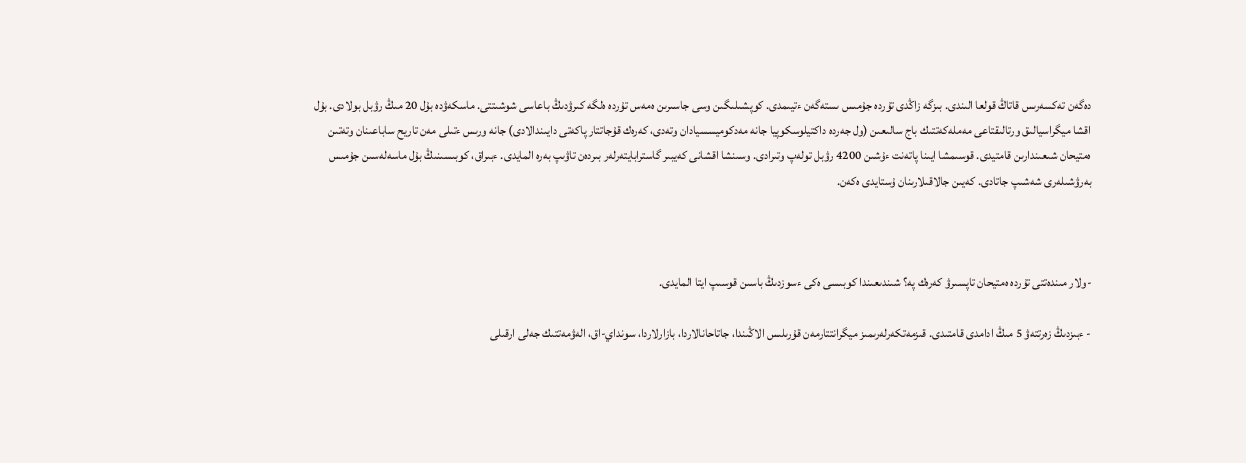دەگەن تەكسەرىس قاتاڭ قولعا الىندى. بىزگە زاڭدى تۇردە جۇمىس ىستەگەن ءتيىمدى. كوپشىلىگىن وسى جاسىرىن ەمەس تۇردە ەلگە كىرۋدىڭ باعاسى شوشىتتى. ماسكەۋدە بۇل 20 مىڭ رۋبل بولادى. بۇل اقشا ميگراسيالىق ورتالىقتاعى مەملەكەتتىك باج سالىعىن (ول جەردە داكتيلوسكوپيا جانە مەدكوميسسيادان وتەدى، كەرەك قۇجاتتار پاكەتى دايىندالادى) جانە ورىس ءتىلى مەن تاريح ساباعىنان وتەتىن ەمتيحان شىعىندارىن قامتيدى. قوسىمشا ايىنا پاتەنت ءۇشىن 4200 رۋبل تولەپ وتىرادى. وسىنشا اقشانى كەيبىر گاسترابايتەرلەر بىردەن تاۋىپ بەرە المايدى. ءبىراق، كوبىسىنىڭ بۇل ماسەلەسىن جۇمىس بەرۋشىلەرى شەشىپ جاتادى. كەيىن جالاقىلارىنان ۇستايدى ەكەن.



-ولار مىندەتتى تۇردە ەمتيحان تاپسىرۋ كەرەك پە؟ شىندىعىندا كوبىسى ەكى ءسوزدىڭ باسىن قوسىپ ايتا المايدى.

- ءبىزدىڭ زەرتتەۋ 5 مىڭ ادامدى قامتىدى. قىزمەتكەرلەرىمىز ميگرانتتارمەن قۇرىلىس الاڭىندا، جاتاحانالاردا، بازارلاردا، سونداي-اق، الەۋمەتتىك جەلى ارقىلى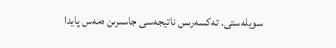سويلەستى. تەكسەرىس ناتيجەسى جاسىرىن ەمەس پايدا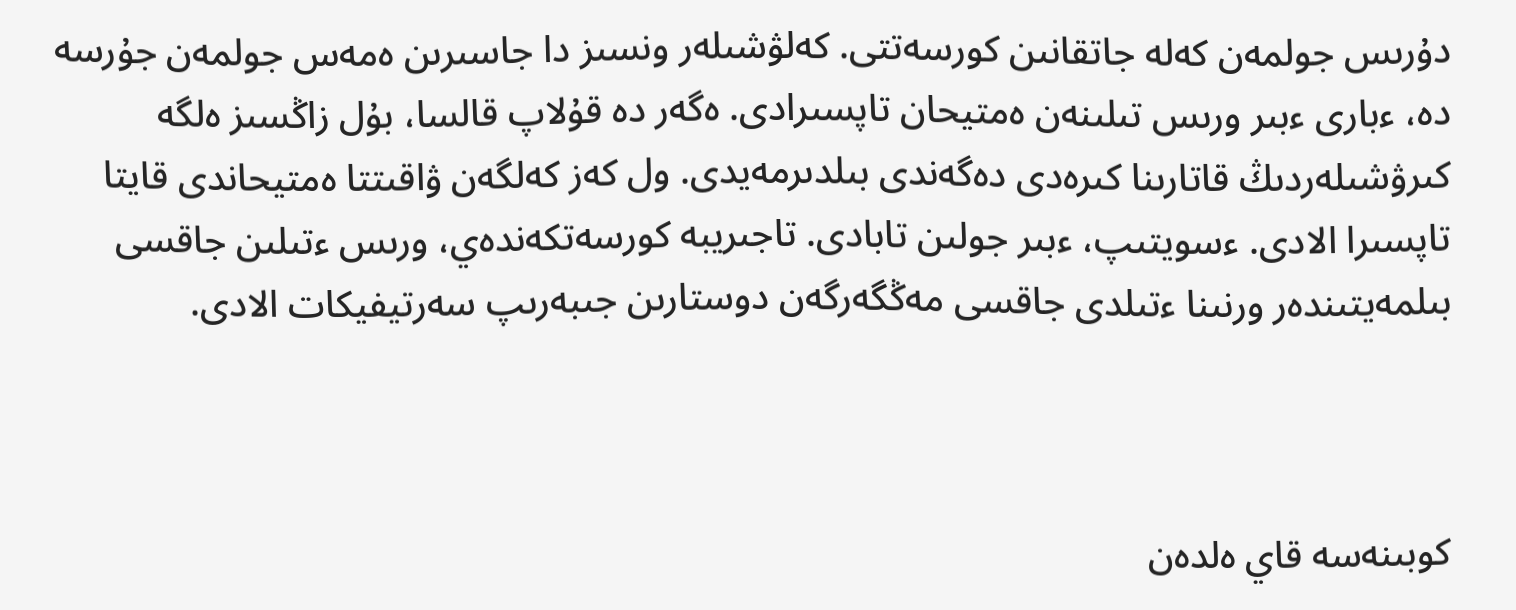دۇرىس جولمەن كەلە جاتقانىن كورسەتتى. كەلۋشىلەر ونسىز دا جاسىرىن ەمەس جولمەن جۇرسە دە، ءبارى ءبىر ورىس تىلىنەن ەمتيحان تاپسىرادى. ەگەر دە قۇلاپ قالسا، بۇل زاڭسىز ەلگە كىرۋشىلەردىڭ قاتارىنا كىرەدى دەگەندى بىلدىرمەيدى. ول كەز كەلگەن ۋاقىتتا ەمتيحاندى قايتا تاپسىرا الادى. ءسويتىپ، ءبىر جولىن تابادى. تاجىريبە كورسەتكەندەي، ورىس ءتىلىن جاقسى بىلمەيتىندەر ورنىنا ءتىلدى جاقسى مەڭگەرگەن دوستارىن جىبەرىپ سەرتيفيكات الادى.



كوبىنەسە قاي ەلدەن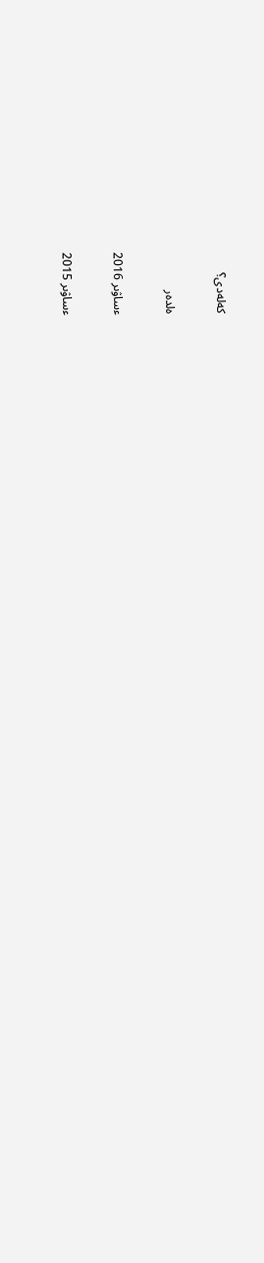كەلەدى؟

ەلدەر

ءساۋىر 2016

ءساۋىر 2015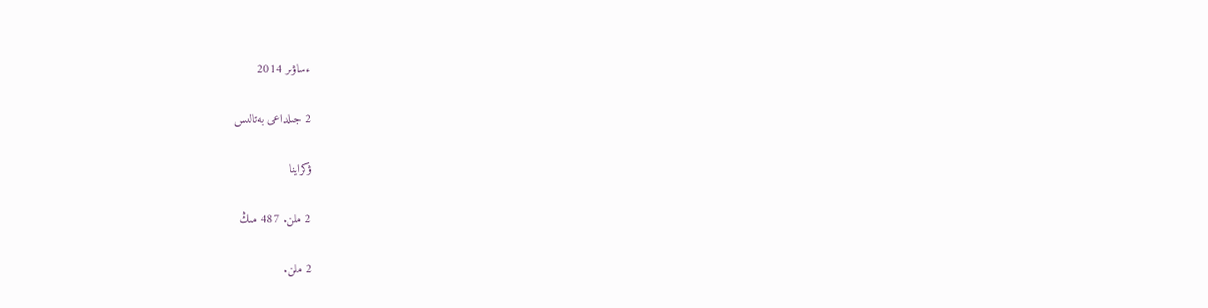ءساۋىر 2014

2 جىلداعى بەتالىس

ۋكراينا

2 ملن. 487 مىڭ

2 ملن.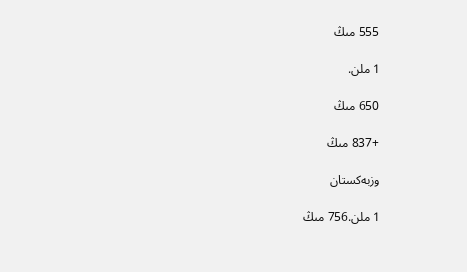555 مىڭ

1 ملن.

650 مىڭ

+837 مىڭ

وزبەكستان

1 ملن.756 مىڭ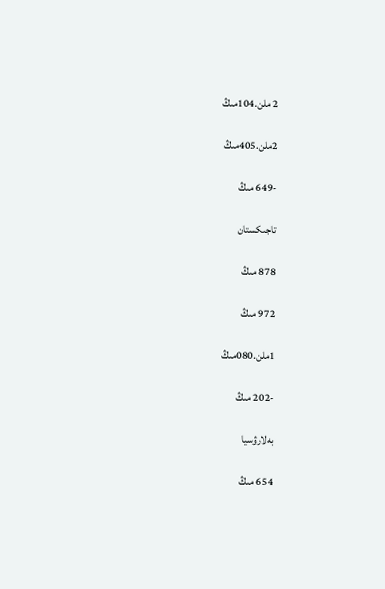2 ملن.104مىڭ

2ملن.405مىڭ

-649 مىڭ

تاجىكستان

878 مىڭ

972 مىڭ

1ملن.080مىڭ

-202 مىڭ

بەلارۋسيا

654 مىڭ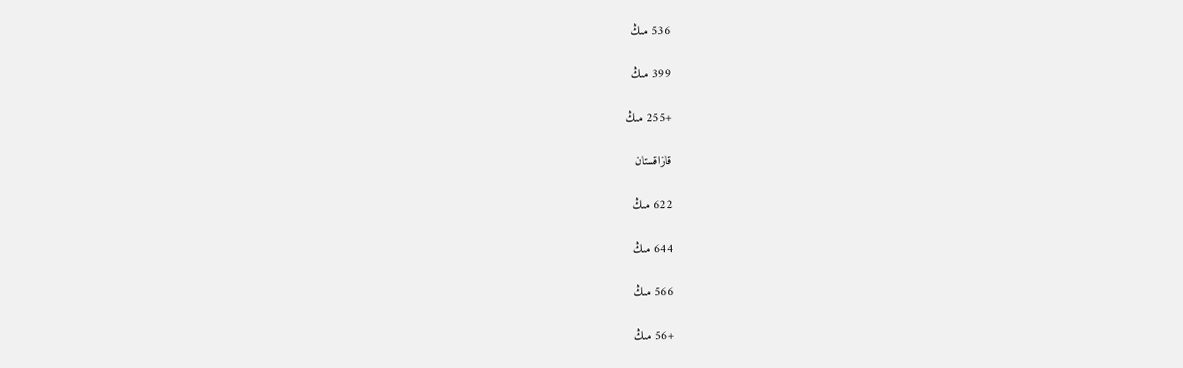536 مىڭ

399 مىڭ

+255 مىڭ

قازاقستان

622 مىڭ

644 مىڭ

566 مىڭ

+56 مىڭ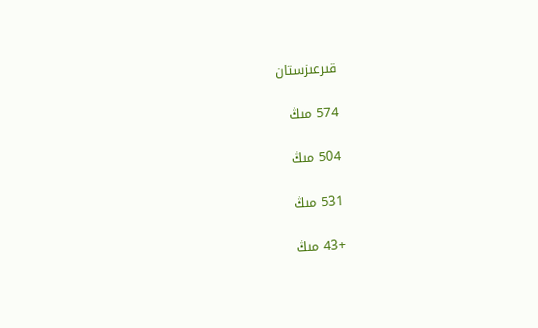قىرعىزستان

574 مىڭ

504 مىڭ

531 مىڭ

+43 مىڭ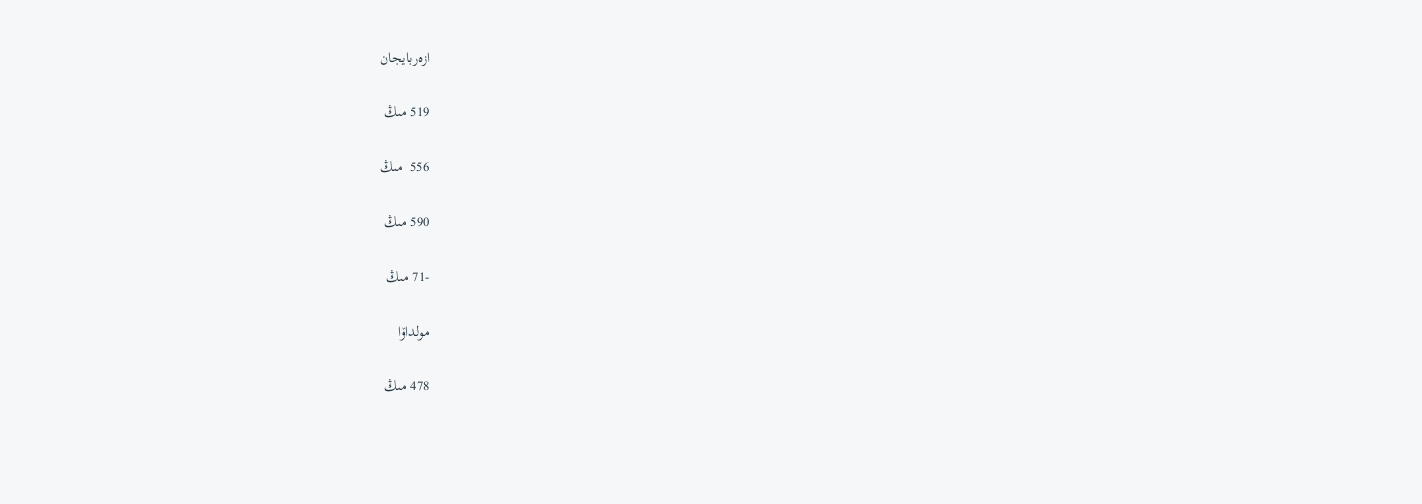ازەربايجان

519 مىڭ

556  مىڭ

590 مىڭ

-71 مىڭ

مولداۆا

478 مىڭ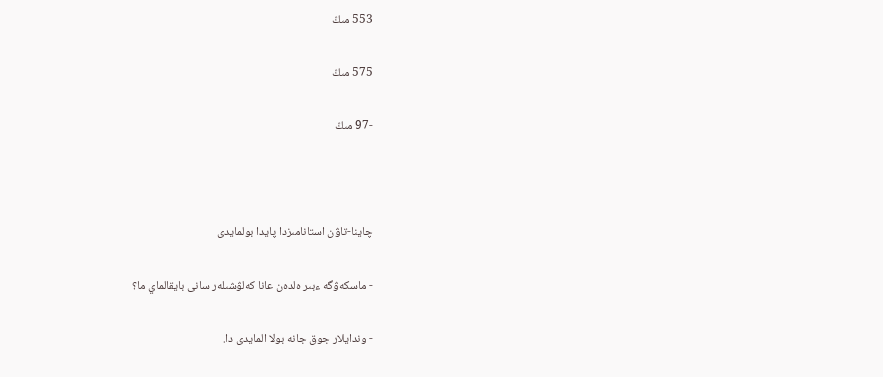553 مىڭ

575 مىڭ

-97 مىڭ



چاينا-تاۋن استانامىزدا پايدا بولمايدى

- ماسكەۋگە ءبىر ەلدەن عانا كەلۋشىلەر سانى بايقالماي ما؟

- وندايلار جوق جانە بولا المايدى دا.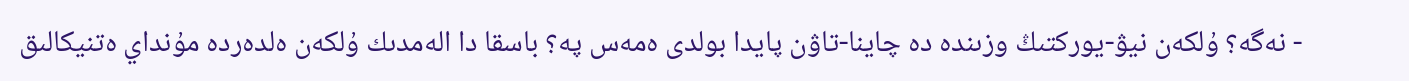- نەگە؟ ۇلكەن نيۋ-يوركتىڭ وزىندە دە چاينا-تاۋن پايدا بولدى ەمەس پە؟ باسقا دا الەمدىك ۇلكەن ەلدەردە مۇنداي ەتنيكالىق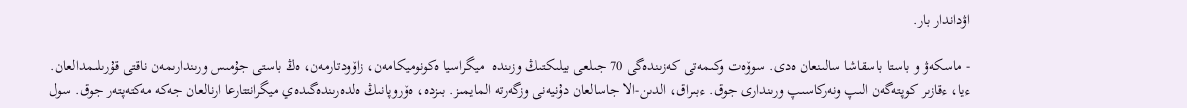اۋداندار بار.

- ماسكەۋ و باستا باسقاشا سالىنعان ەدى. سوۆەت وكىمەتى كەزىندەگى 70 جىلعى بيلىكتىڭ وزىندە  ميگراسيا ەكونوميكامەن، زاۆودتارمەن، ەڭ باستى جۇمىس ورىندارىمەن ناقتى قۇرىلىمدالعان. ءيا، ءقازىر كوپتەگەن الىپ ونەركاسىپ ورىندارى جوق. ءبىراق، الدىن-الا جاسالعان دۇنيەنى وزگەرتە المايمىز. بىزدە، ەۆروپانىڭ ەلدەرىندەگىدەي ميگرانتتارعا ارنالعان جەكە مەكتەپتەر جوق. سول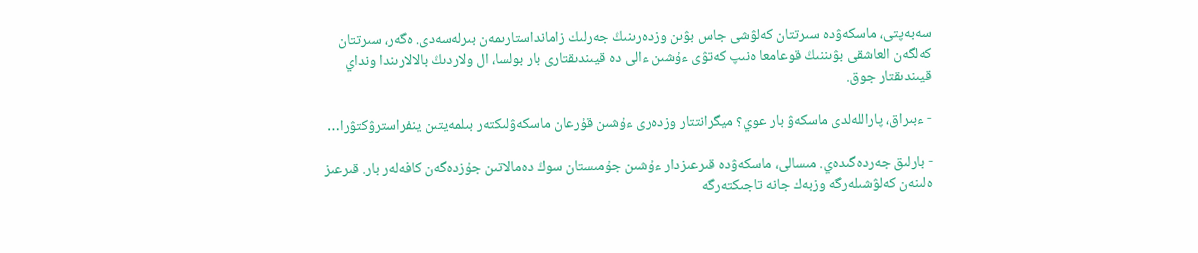سەبەپتى، ماسكەۋدە سىرتتان كەلۋشى جاس بۋىن وزدەرىنىڭ جەرلىك زامانداستارىمەن بىرلەسەدى. ەگەر، سىرتتان كەلگەن العاشقى بۋىننىڭ قوعامعا ەنىپ كەتۋى ءۇشىن ءالى دە قيىندىقتارى بار بولسا، ال ولاردىڭ بالالارىندا ونداي قيىندىقتار جوق.

- ءبىراق، پاراللەلدى ماسكەۋ بار عوي؟ ميگرانتتار وزدەرى ءۇشىن قۇرعان ماسكەۋلىكتەر بىلمەيتىن ينفراسترۋكتۋرا…

- بارلىق جەردەگىدەي. مىسالى، ماسكەۋدە قىرعىزدار ءۇشىن جۇمىستان سوڭ دەمالاتىن جۇزدەگەن كافەلەر بار. قىرعىز ەلىنەن كەلۋشىلەرگە وزبەك جانە تاجىكتەرگە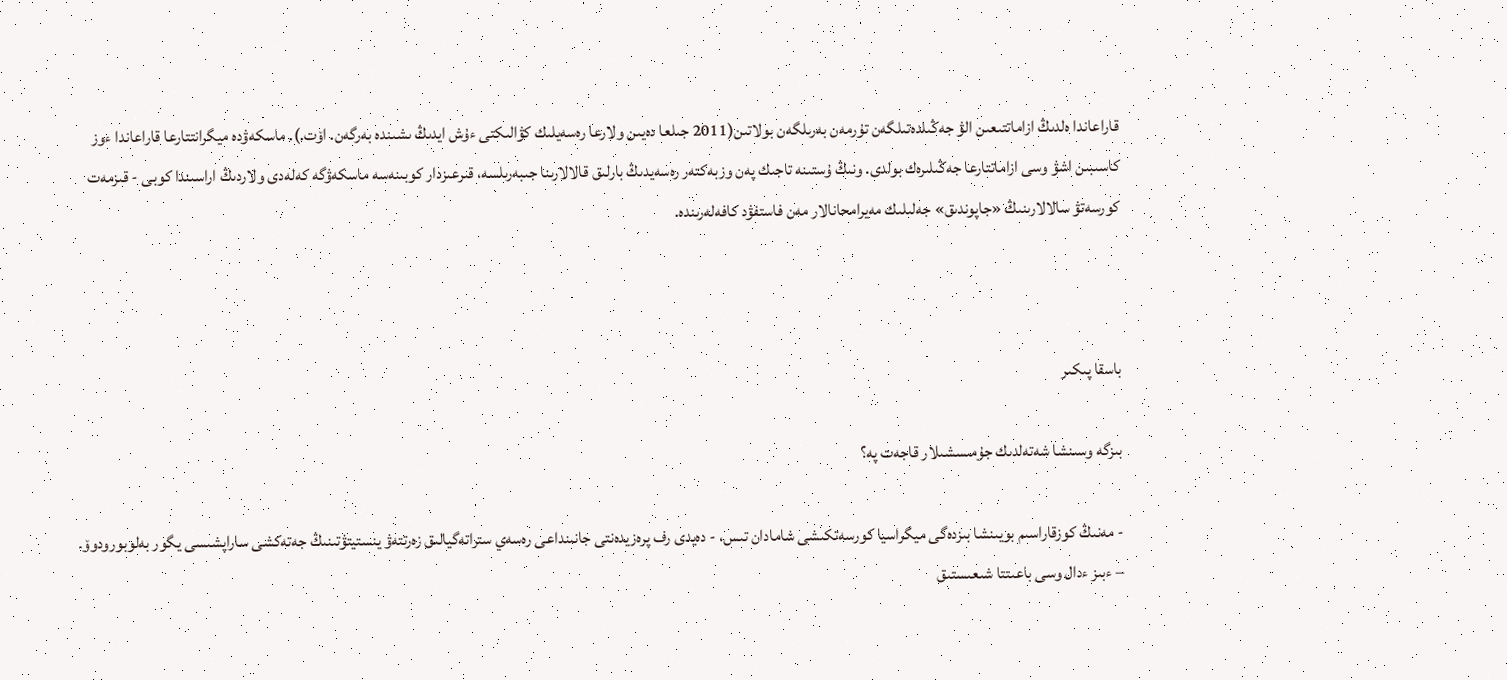قاراعاندا ەلدىڭ ازاماتتىعىن الۋ جەڭىلدەتىلگەن تۇرمەن بەرىلگەن بولاتىن(2011 جىلعا دەيىن ولارعا رەسەيلىك كۋالىكتى ءۇش ايدىڭ ىشىندە بەرگەن. اۆت.). ماسكەۋدە ميگرانتتارعا قاراعاندا ءوز كاسىبىن اشۋ وسى ازاماتتارعا جەڭىلىرەك بولدى. ونىڭ ۇستىنە تاجىك پەن وزبەكتەر رەسەيدىڭ بارلىق قالالارىنا جىبەرىلسە، قىرعىزدار كوبىنەسە ماسكەۋگە كەلەدى ولاردىڭ اراسىندا كوبى - قىزمەت كورسەتۋ سالالارىنىڭ «جاپوندىق» جەلىلىك مەيرامحانالار مەن فاستفۋد كافەلەرىندە.



باسقا پىكىر

بىزگە وسىنشا شەتەلدىك جۇمىسشىلار قاجەت پە؟

- مەنىڭ كوزقاراسىم بويىنشا بىزدەگى ميگراسيا كورسەتكىشى شامادان تىس، - دەيدى رف پرەزيدەنتى جانىنداعى رەسەي ستراتەگيالىق زەرتتەۋ ينستيتۋتىنىڭ جەتەكشى ساراپشىسى يگور بەلوبورودوۆ. – ءبىز ءدال وسى باعىتتا شىعىستىق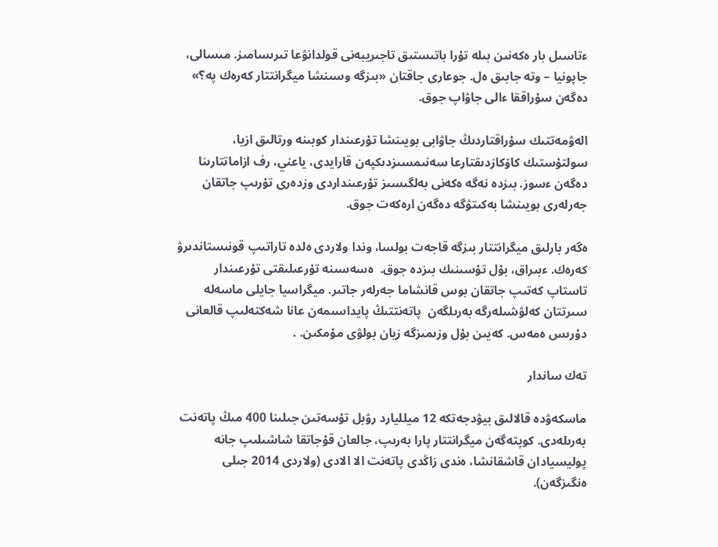ءتاسىل بار ەكەنىن بىلە تۇرا باتىستىق تاجىريبەنى قولدانۋعا تىرىسامىز. مىسالى، جاپونيا – وتە جابىق ەل. جوعارى جاقتان «بىزگە وسىنشا ميگرانتتار كەرەك پە؟» دەگەن سۇراققا ءالى جاۋاپ جوق.

الەۋمەتتىك سۇراقتاردىڭ جاۋابى بويىنشا تۇرعىندار كوبىنە ورتالىق ازيا، سولتۇستىك كاۆكازدىقتارعا سەنىمسىزدىكپەن قارايدى، ياعني، رف ازاماتتارىنا دەگەن ءسوز. بىزدە نەگە ەكەنى بەلگىسىز تۇرعىنداردى وزدەرى تۇرىپ جاتقان جەرلەرى بويىنشا بەكىتۋگە دەگەن ارەكەت جوق.

ەگەر بارلىق ميگرانتتار بىزگە قاجەت بولسا، وندا ولاردى ەلدە تاراتىپ قونىستاندىرۋ كەرەك. ءبىراق، بۇل تۇسىنىك بىزدە جوق.  ەسەسىنە تۇرعىلىقتى تۇرعىندار تاستاپ كەتىپ جاتقان بوس قانشاما جەرلەر جاتىر. ميگراسيا جايلى ماسەلە سىرتتان كەلۋشىلەرگە بەرىلگەن  پاتەنتتىڭ پايداسىمەن عانا شەكتەلىپ قالعانى دۇرىس ەمەس. كەيىن بۇل وزىمىزگە زيان بولۋى مۇمكىن. .

تەك ساندار

ماسكەۋدە قالالىق بيۋدجەتكە 12 ميلليارد رۋبل تۇسەتىن جىلىنا 400 مىڭ پاتەنت بەرىلەدى. كوپتەگەن ميگرانتتار پارا بەرىپ، جالعان قۇجاتقا شاشىلىپ جانە پوليسيادان قاشقانشا، ەندى زاڭدى پاتەنت الا الادى (ولاردى 2014 جىلى ەنگىزگەن).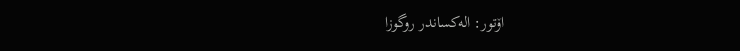اۆتور: الەكساندر روگوزا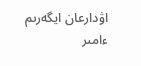اۋدارعان ايگەرىم ءامىر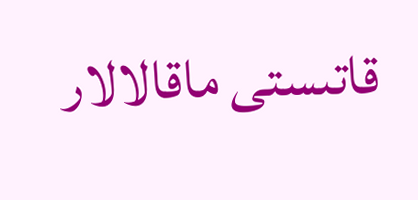قاتىستى ماقالالار